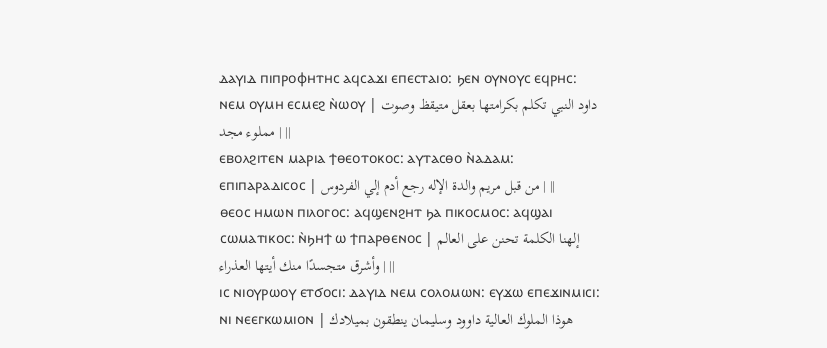ⲇⲁⲩⲓⲇ ⲡⲓⲡⲣⲟⲫⲏⲧⲏⲥ ⲁϥⲥⲁϫⲓ ⲉⲡⲉⲥⲧⲁⲓⲟ: ϧⲉⲛ ⲟⲩⲛⲟⲩⲥ ⲉϥⲣⲏⲥ: ⲛⲉⲙ ⲟⲩⲙⲏ ⲉⲥⲙⲉϩ ⲛ̀ⲱⲟⲩ | داود النبي تكلم بكرامتها بعقل متيقظ وصوت مملوء مجد | ||
ⲉⲃⲟⲗϩⲓⲧⲉⲛ ⲙⲁⲣⲓⲁ ϯⲑⲉⲟⲧⲟⲕⲟⲥ: ⲁⲩⲧⲁⲥⲑⲟ ⲛ̀ⲁⲇⲁⲙ: ⲉⲡⲓⲡⲁⲣⲁⲇⲓⲥⲟⲥ | من قبل مريم والدة الإله رجع أدم إلي الفردوس | ||
ⲑⲉⲟⲥ ⲏⲙⲱⲛ ⲡⲓⲗⲟⲅⲟⲥ: ⲁϥϣⲉⲛϩⲏⲧ ϧⲁ ⲡⲓⲕⲟⲥⲙⲟⲥ: ⲁϥϣⲁⲓ ⲥⲱⲙⲁⲧⲓⲕⲟⲥ: ⲛ̀ϧⲏϯ ⲱ ϯⲡⲁⲣⲑⲉⲛⲟⲥ | إلهنا الكلمة تحنن على العالم وأشرق متجسدًا منك أيتها العذراء | ||
ⲓⲥ ⲛⲓⲟⲩⲣⲱⲟⲩ ⲉⲧϭⲟⲥⲓ: ⲇⲁⲩⲓⲇ ⲛⲉⲙ ⲥⲟⲗⲟⲙⲱⲛ: ⲉⲩϫⲱ ⲉⲡⲉϫⲓⲛⲙⲓⲥⲓ: ⲛⲓ ⲛⲉⲉⲅⲕⲱⲙⲓⲟⲛ | هوذا الملوك العالية داوود وسليمان ينطقون بميلادك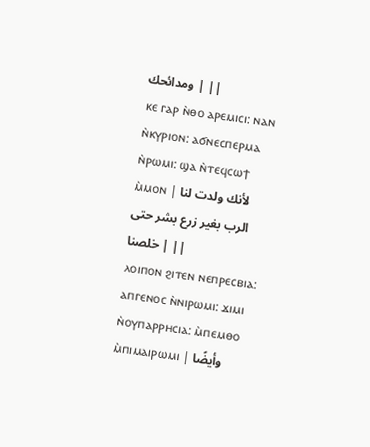ومدائحك | ||
ⲕⲉ ⲅⲁⲣ ⲛ̀ⲑⲟ ⲁⲣⲉⲙⲓⲥⲓ: ⲛⲁⲛ ⲛ̀ⲕⲩⲣⲓⲟⲛ: ⲁϭⲛⲉⲥⲡⲉⲣⲙⲁ ⲛ̀ⲣⲱⲙⲓ: ϣⲁ ⲛ̀ⲧⲉϥⲥⲱϯ ⲙ̀ⲙⲟⲛ | لأنك ولدت لنا الرب بغير زرع بشر حتى خلصنا | ||
ⲗⲟⲓⲡⲟⲛ ϩⲓⲧⲉⲛ ⲛⲉⲡⲣⲉⲥⲃⲓⲁ: ⲁⲡⲅⲉⲛⲟⲥ ⲛ̀ⲛⲓⲣⲱⲙⲓ: ϫⲓⲙⲓ ⲛ̀ⲟⲩⲡⲁⲣⲣⲏⲥⲓⲁ: ⲙ̀ⲡⲉⲙⲑⲟ ⲙ̀ⲡⲓⲙⲁⲓⲣⲱⲙⲓ | وأيضًا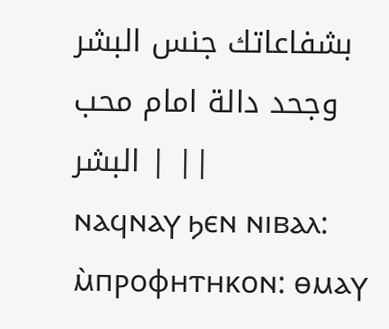بشفاعاتك جنس البشر وجحد دالة امام محب البشر | ||
ⲛⲁϥⲛⲁⲩ ϧⲉⲛ ⲛⲓⲃⲁⲗ: ⲙ̀ⲡⲣⲟⲫⲏⲧⲏⲕⲟⲛ: ⲑⲙⲁⲩ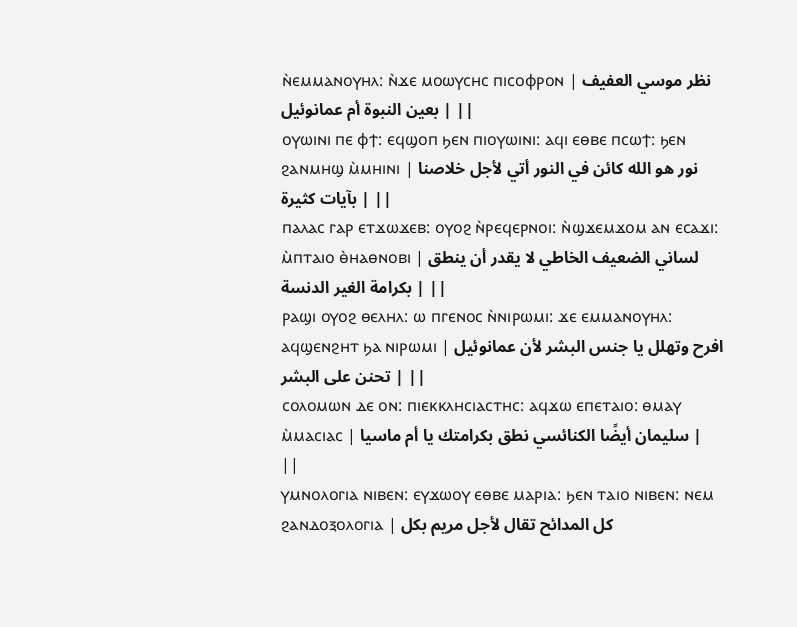ⲛ̀ⲉⲙⲙⲁⲛⲟⲩⲏⲗ: ⲛ̀ϫⲉ ⲙⲟⲱⲩⲥⲏⲥ ⲡⲓⲥⲟⲫⲣⲟⲛ | نظر موسي العفيف بعين النبوة أم عمانوئيل | ||
ⲟⲩⲱⲓⲛⲓ ⲡⲉ ⲫϯ: ⲉϥϣⲟⲡ ϧⲉⲛ ⲡⲓⲟⲩⲱⲓⲛⲓ: ⲁϥⲓ ⲉⲑⲃⲉ ⲡⲥⲱϯ: ϧⲉⲛ ϩⲁⲛⲙⲏϣ ⲙ̀ⲙⲏⲓⲛⲓ | نور هو الله كائن في النور أتي لأجل خلاصنا بآيات كثيرة | ||
ⲡⲁⲗⲁⲥ ⲅⲁⲣ ⲉⲧϫⲱϫⲉⲃ: ⲟⲩⲟϩ ⲛ̀ⲣⲉϥⲉⲣⲛⲟⲓ: ⲛ̀ϣϫⲉⲙϫⲟⲙ ⲁⲛ ⲉⲥⲁϫⲓ: ⲙ̀ⲡⲧⲁⲓⲟ ⲑ̀ⲏⲁⲑⲛⲟⲃⲓ | لساني الضعيف الخاطي لا يقدر أن ينطق بكرامة الغير الدنسة | ||
ⲣⲁϣⲓ ⲟⲩⲟϩ ⲑⲉⲗⲏⲗ: ⲱ ⲡⲅⲉⲛⲟⲥ ⲛ̀ⲛⲓⲣⲱⲙⲓ: ϫⲉ ⲉⲙⲙⲁⲛⲟⲩⲏⲗ: ⲁϥϣⲉⲛϩⲏⲧ ϧⲁ ⲛⲓⲣⲱⲙⲓ | افرح وتهلل يا جنس البشر لأن عمانوئيل تحنن على البشر | ||
ⲥⲟⲗⲟⲙⲱⲛ ⲇⲉ ⲟⲛ: ⲡⲓⲉⲕⲕⲗⲏⲥⲓⲁⲥⲧⲏⲥ: ⲁϥϫⲱ ⲉⲡⲉⲧⲁⲓⲟ: ⲑⲙⲁⲩ ⲙ̀ⲙⲁⲥⲓⲁⲥ | سليمان أيضًا الكنائسي نطق بكرامتك يا أم ماسيا | ||
ⲩⲙⲛⲟⲗⲟⲅⲓⲁ ⲛⲓⲃⲉⲛ: ⲉⲩϫⲱⲟⲩ ⲉⲑⲃⲉ ⲙⲁⲣⲓⲁ: ϧⲉⲛ ⲧⲁⲓⲟ ⲛⲓⲃⲉⲛ: ⲛⲉⲙ ϩⲁⲛⲇⲟⲝⲟⲗⲟⲅⲓⲁ | كل المدائح تقال لأجل مريم بكل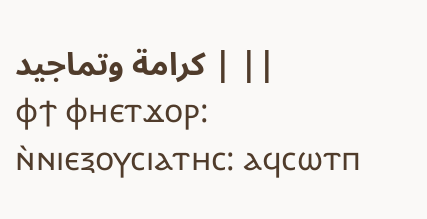كرامة وتماجيد | ||
ⲫϯ ⲫⲏⲉⲧϫⲟⲣ: ⲛ̀ⲛⲓⲉⲝⲟⲩⲥⲓⲁⲧⲏⲥ: ⲁϥⲥⲱⲧⲡ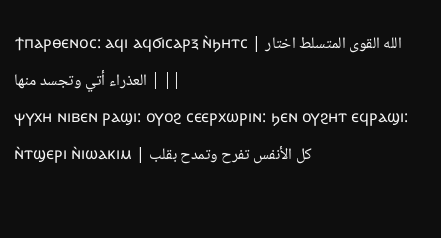ϯⲡⲁⲣⲑⲉⲛⲟⲥ: ⲁϥⲓ ⲁϥϭⲓⲥⲁⲣⲝ ⲛ̀ϧⲏⲧⲥ | الله القوى المتسلط اختار العذراء أتي وتجسد منها | ||
ⲯⲩⲭⲏ ⲛⲓⲃⲉⲛ ⲣⲁϣⲓ: ⲟⲩⲟϩ ⲥⲉⲉⲣⲭⲱⲣⲓⲛ: ϧⲉⲛ ⲟⲩϩⲏⲧ ⲉϥⲣⲁϣⲓ: ⲛ̀ⲧϣⲉⲣⲓ ⲛ̀ⲓⲱⲁⲕⲓⲙ | كل الأنفس تفرح وتمدح بقلب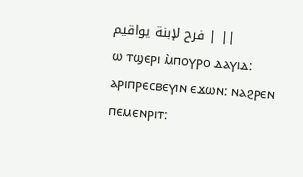فرح لإبنة يواقيم | ||
ⲱ ⲧϣⲉⲣⲓ ⲙ̀ⲡⲟⲩⲣⲟ ⲇⲁⲩⲓⲇ: ⲁⲣⲓⲡⲣⲉⲥⲃⲉⲩⲓⲛ ⲉϫⲱⲛ: ⲛⲁϩⲣⲉⲛ ⲡⲉⲙⲉⲛⲣⲓⲧ: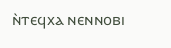ⲛ̀ⲧⲉϥⲭⲁ ⲛⲉⲛⲛⲟⲃⲓ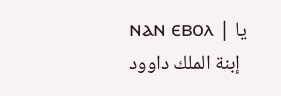ⲛⲁⲛ ⲉⲃⲟⲗ | يا إبنة الملك داوود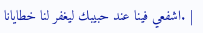اشفعي فينا عند حبيبك ليغفر لنا خطايانا. |